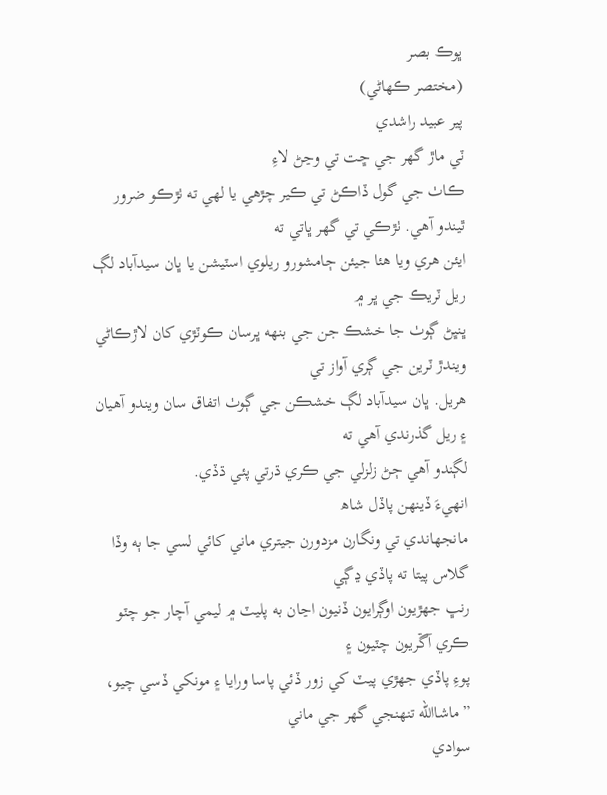ڀوڪ بصر
(مختصر ڪهاڻي)
پير عبيد راشدي
ٽي ماڙ گھر جي ڇت تي وڃڻ لاءِ
ڪاٺ جي گول ڏاڪڻ تي ڪير چڙھي يا لھي ته ٺڙڪو ضرور ٿيندو آھي. ٺڙڪي تي گھر ڀاتي ته
ايئن ھري ويا ھئا جيئن ڄامشورو ريلوي اسٽيشن يا ڀان سيدآباد لڳ ريل ٽريڪ جي ڀر ۾
ڀنڀڻ ڳوٺ جا خشڪ جن جي بنھه ڀرسان ڪوٽڙي کان لاڙڪاڻي ويندڙ ٽرين جي ڳري آواز تي
ھريل. ڀان سيدآباد لڳ خشڪن جي ڳوٺ اتفاق سان ويندو آھيان ۽ ريل گذرندي آھي ته
لڳندو آھي ڄڻ زلزلي جي ڪري ڌرتي پئي ڌڏي.
انھيءَ ڏينھن پاڏل شاھ
مانجھاندي تي ونگارن مزدورن جيتري ماني کائي لسي جا ٻه وڏا گلاس پيتا ته پاڏي ڍڳي
رنڀ جھڙيون اوڳرايون ڏنيون اڃان به پليٽ ۾ ليمي آچار جو چٽو ڪري آڱريون چٽيون ۽
پوءِ پاڏي جھڙي پيٽ کي زور ڏئي پاسا ورايا ۽ مونکي ڏسي چيو،
”ماشاالله تنھنجي گھر جي ماني
سوادي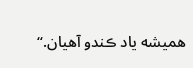ھميشه ياد ڪندو آھيان.“